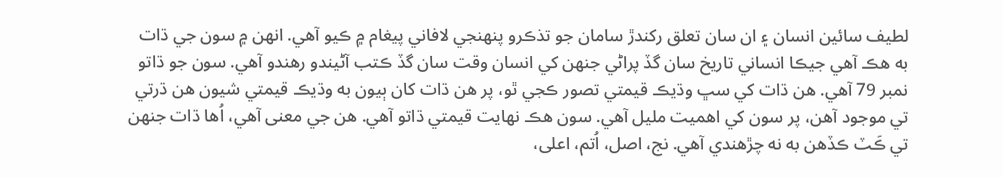لطيف سائين انسان ۽ ان سان تعلق رکندڙ سامان جو تذڪرو پنھنجي لافاني پيغام ۾ ڪيو آھي. انھن ۾ سون جي ڌات به ھڪ آھي جيڪا انساني تاريخ سان گڏ پراڻي جنھن کي انسان وقت سان گڏ ڪتب آڻيندو رھندو آھي. سون جو ڌاتو نمبر 79 آھي. ھن ڌات کي سڀ وڌيڪ قيمتي تصور ڪجي ٿو، پر ھن ڌات کان ٻيون به وڌيڪ قيمتي شيون ھن ڌرتي تي موجود آھن، پر سون کي اھميت مليل آھي. سون ھڪ نھايت قيمتي ڌاتو آھي. ھن جي معنى آھي، اُھا ڌات جنھن تي ڪَٽ ڪڏھن به نه چڙھندي آھي. نج، اصل، اُتم، اعلى،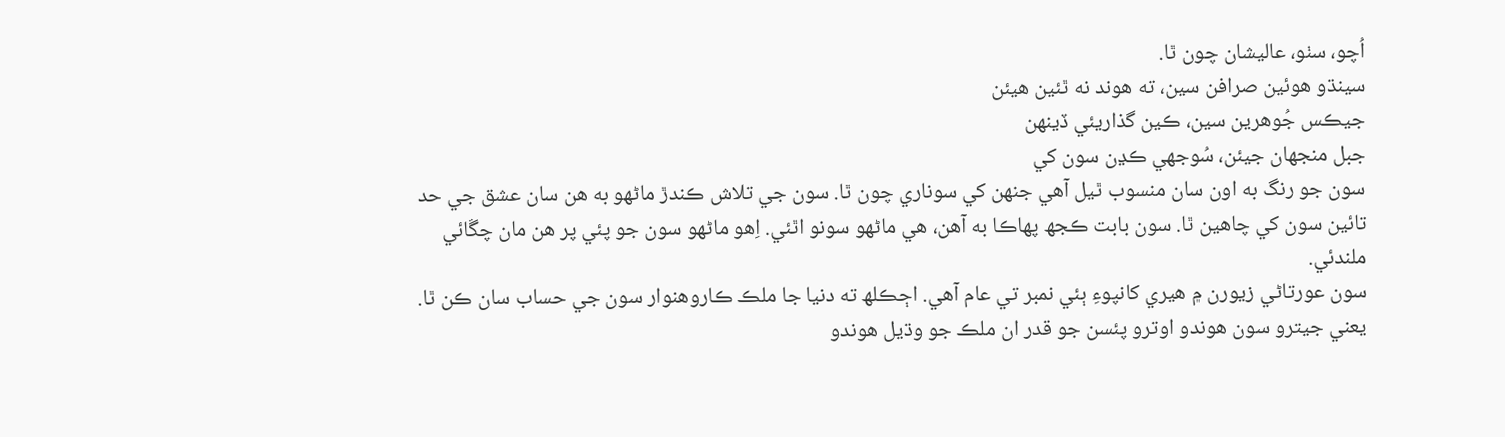اُچو، سٺو، عاليشان چون ٿا.
سينڌو ھوئين صرافن سين، ته ھوند نه ٿئين ھيئن
جيڪس جُوھرين سين، ڪين گذاريئي ڏينھن
جبل منجھان جيئن، سُوجھي ڪڍن سون کي
سون جو رنگ به اون سان منسوب ٿيل آھي جنھن کي سوناري چون ٿا. سون جي تلاش ڪندڙ ماڻھو به ھن سان عشق جي حد تائين سون کي چاھين ٿا. سون بابت ڪجھ پھاڪا به آھن، ھي ماڻھو سونو اٿئي. اِھو ماڻھو سون جو پئي پر ھن مان چڱائي ملندئي.
سون عورتاڻي زيورن ۾ ھيري کانپوءِ ٻئي نمبر تي عام آھي. اڄڪلھ ته دنيا جا ملڪ ڪاروھنوار سون جي حساب سان ڪن ٿا. يعني جيترو سون ھوندو اوترو پئسن جو قدر ان ملڪ جو وڌيل ھوندو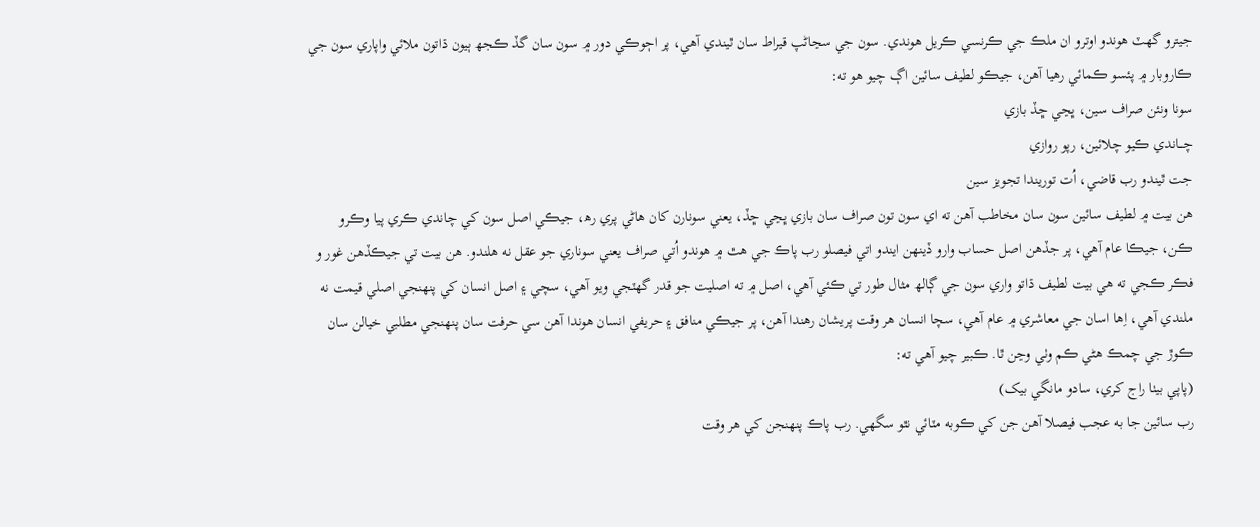جيترو گھٽ ھوندو اوترو ان ملڪ جي ڪرنسي ڪريل ھوندي. سون جي سڃاڻپ قيراط سان ٿيندي آھي، پر اڄوڪي دور ۾ سون سان گڏ ڪجھ ٻيون ڌاتون ملائي واپاري سون جي ڪاروبار ۾ پئسو ڪمائي رھيا آھن، جيڪو لطيف سائين اڳ چيو ھو ته:
سونا ونئن صراف سين، ڀڃي ڇڏ بازي
چـــاندي ڪيو چلائين، رپو روازي
جت ٿيندو رب قاضي، اُت توريندا تجويز سين
ھن بيت ۾ لطيف سائين سون سان مخاطب آھن ته اي سون تون صراف سان بازي ڀڃي ڇڏ، يعني سونارن کان ھاڻي پري رھ، جيڪي اصل سون کي چاندي ڪري پيا وڪرو ڪن، جيڪا عام آھي، پر جڏھن اصل حساب وارو ڏينھن ايندو اتي فيصلو رب پاڪ جي ھٿ ۾ ھوندو اُتي صراف يعني سوناري جو عقل نه ھلندو. ھن بيت تي جيڪڏھن غور و فڪر ڪجي ته ھي بيت لطيف ڌاتو واري سون جي ڳالھ مثال طور تي ڪئي آھي، اصل ۾ ته اصليت جو قدر گھٽجي ويو آھي، سچي ۽ اصل انسان کي پنھنجي اصلي قيمت نه ملندي آھي، اِھا اسان جي معاشري ۾ عام آھي، سچا انسان ھر وقت پريشان رھندا آھن، پر جيڪي منافق ۽ حريفي انسان ھوندا آھن سي حرفت سان پنھنجي مطلبي خيالن سان ڪوڙ جي چمڪ ھڻي ڪم وٺي وڃن ٿا. ڪبير چيو آھي ته:
(پاپي بيٺا راج کري، سادو مانگي بيک)
رب سائين جا به عجب فيصلا آھن جن کي ڪوبه مٽائي نٿو سگھي. رب پاڪ پنھنجن کي ھر وقت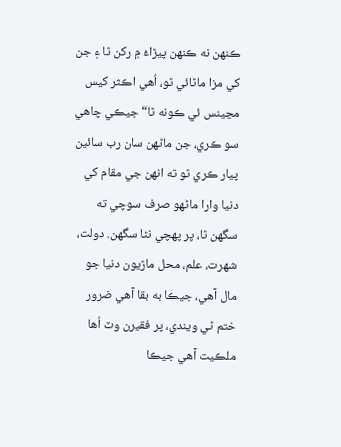ڪنھن نه ڪنھن پيڙاءُ ۾ رکن ٿا ۽ جن کي مزا ماڻائي ٿو، اُھي اڪثر کيس مڃينس ئي ڪونه ٿا“ جيڪي چاھي سو ڪري، جن ماڻھن سان رب سائين پيار ڪري ٿو ته انھن جي مقام کي دنيا وارا ماڻھو صرف سوچي ته سگھن ٿا، پر پھچي نٿا سگھن. دولت، شھرت، علم، محل ماڙيون دنيا جو مال آھي، جيڪا به بقا آھي ضرور ختم ٿي ويندي، پر فقيرن وٽ اُھا ملڪيت آھي جيڪا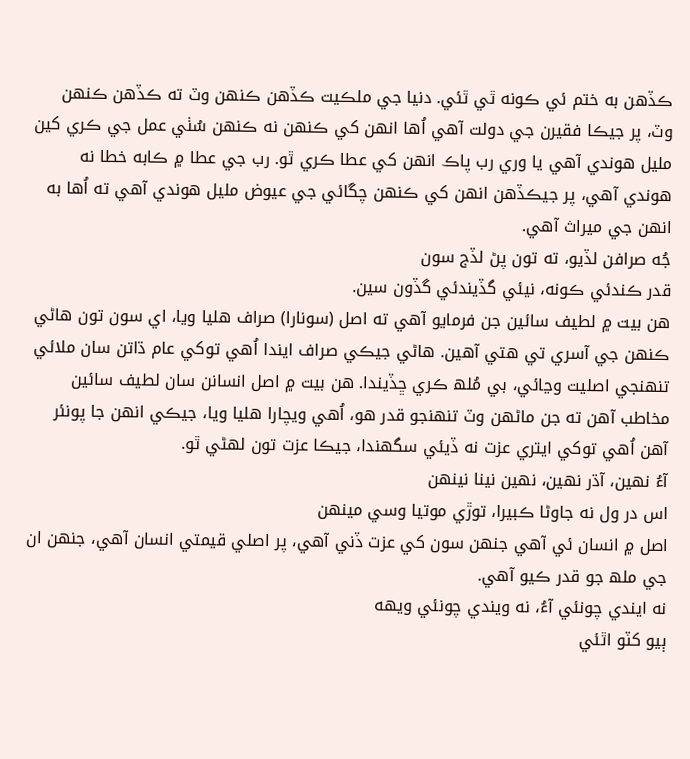ڪڏھن به ختم ئي ڪونه ٿي ٿئي. دنيا جي ملڪيت ڪڏھن ڪنھن وٽ ته ڪڏھن ڪنھن وٽ، پر جيڪا فقيرن جي دولت آھي اُھا انھن کي ڪنھن نه ڪنھن سُٺي عمل جي ڪري کين مليل ھوندي آھي يا وري رب پاڪ انھن کي عطا ڪري ٿو. رب جي عطا ۾ ڪابه خطا نه ھوندي آھي، پر جيڪڏھن انھن کي ڪنھن چڱائي جي عيوض مليل ھوندي آھي ته اُھا به انھن جي ميراث آھي.
جُه صرافن لڏيو، ته تون پڻ لڏج سون
قدر ڪندئي ڪونه، نيئي گڏيندئي گڏون سين.
ھن بيت ۾ لطيف سائين جن فرمايو آھي ته اصل (سونارا) صراف ھليا ويا، اي سون تون ھاڻي ڪنھن جي آسري تي ھتي آھين. ھاڻي جيڪي صراف ايندا اُھي توکي عام ڌاتن سان ملائي تنھنجي اصليت وڃائي، بي مُلھ ڪري ڇڏيندا. ھن بيت ۾ اصل انسانن سان لطيف سائين مخاطب آھن ته جن ماڻھن وٽ تنھنجو قدر ھو، اُھي ويچارا ھليا ويا، جيڪي انھن جا پونئر آھن اُھي توکي ايتري عزت نه ڏيئي سگھندا، جيڪا عزت تون لھڻي ٿو.
آءُ نھين، آڌر نھين، نھين نينا نينھن
اس در ول نه جاوڻا ڪبيرا، توڙي موتيا وسي مينھن
اصل ۾ انسان ئي آھي جنھن سون کي عزت ڏني آھي، پر اصلي قيمتي انسان آھي، جنھن ان جي ملھ جو قدر ڪيو آھي.
نه ايندي چونئي آءُ، نه ويندي چونئي ويھه
ٻيو کٽو اٿئي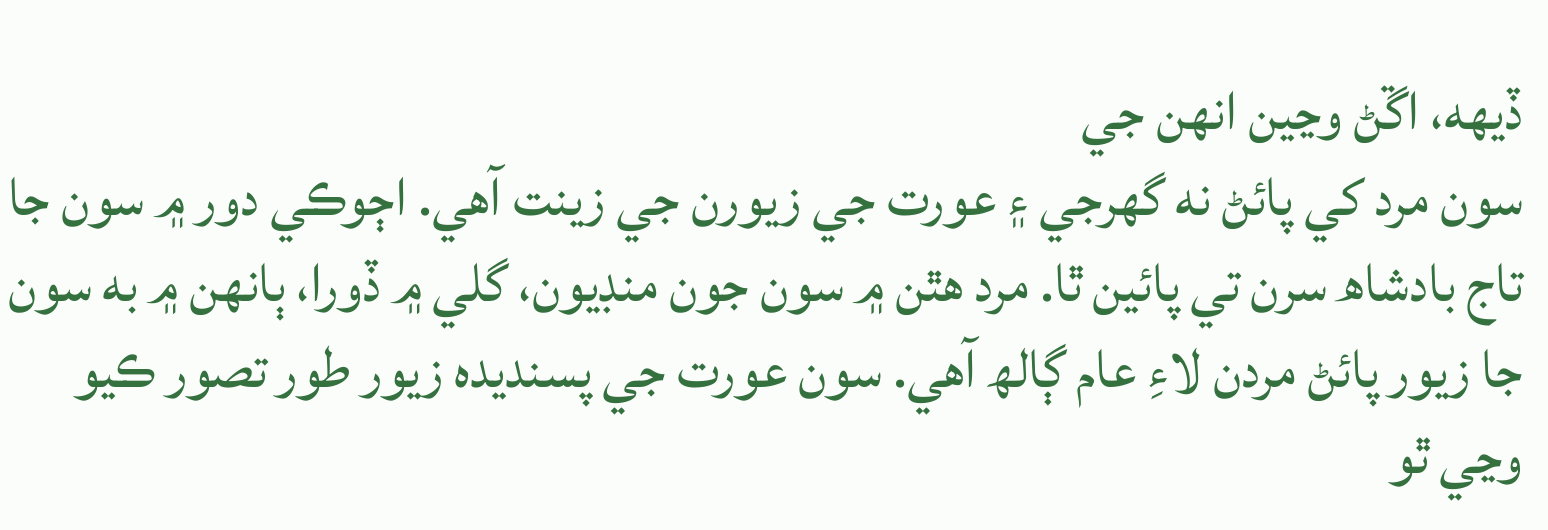ڏيھه، اڱڻ وڃين انھن جي
سون مرد کي پائڻ نه گھرجي ۽ عورت جي زيورن جي زينت آھي. اڄوڪي دور ۾ سون جا تاج بادشاھ سرن تي پائين ٿا. مرد ھٿن ۾ سون جون منڊيون، گلي ۾ ڏورا، ٻانھن ۾ به سون جا زيور پائڻ مردن لاءِ عام ڳالھ آھي. سون عورت جي پسنديدہ زيور طور تصور ڪيو وڃي ٿو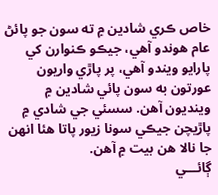خاص ڪري شادين ۾ ته سون جو پائڻ عام ھوندو آھي، جيڪو ڪنوارن کي پارايو ويندو آھي، پر پاڙي واريون عورتون به سون پائي شادين ۾ وينديون آھن. سسئي جي شادي ۾ پاڙيچن جيڪي سونا زيور پاتا ھئا انھن جا نالا ھن بيت ۾ آھن.
ڳائـــي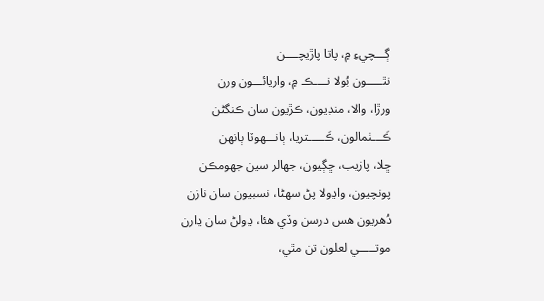ڳـــچيءِ ۾، پاتا پاڙيچــــن
نٿـــــون بُولا نــــڪ ۾، واريائـــون ورن
ورڙا، والا، منڊيون، ڪڙيون سان ڪنگڻن
ڪَـــٺمالون، ڪَـــــتريا، ٻانـــھوٽا ٻانھن
ڇلا، پازيب، ڇڳيون، جھالر سين جھومڪن
پونچيون، واڍولا پڻ سھڻا، نسبيون سان نازن
دُھريون ھس درسن وڏي ھئا، ڍولڻ سان ڍارن
موتـــــي لعلون تن مٿي،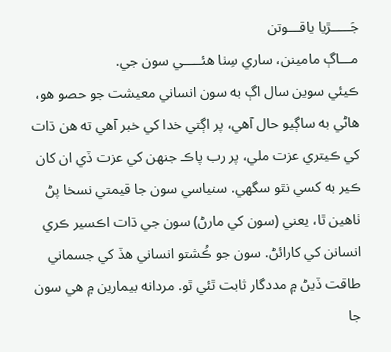جَـــــڙيا ياقـــوتن
مـــاڳ مامينن، ساري سِٺا ھئـــــي سون جي.
ڪيئي سوين سال اڳ به سون انساني معيشت جو حصو ھو، ھاڻي به ساڳيو حال آھي، پر اڳتي خدا کي خبر آھي ته ھن ڌات کي ڪيتري عزت ملي، پر رب پاڪ جنھن کي عزت ڏي ان کان ڪير به کسي نٿو سگھي. سنياسي سون جا قيمتي نسخا پڻ ٺاھين ٿا، يعني (سون کي مارڻ) سون جي ڌات اڪسير ڪري انسانن کي کارائڻ. سون جو ڪُشتو انساني ھڏ کي جسماني طاقت ڏيڻ ۾ مددگار ثابت ٿئي ٿو. مردانه بيمارين ۾ ھي سون جا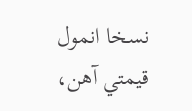نسخا انمول قيمتي آھن،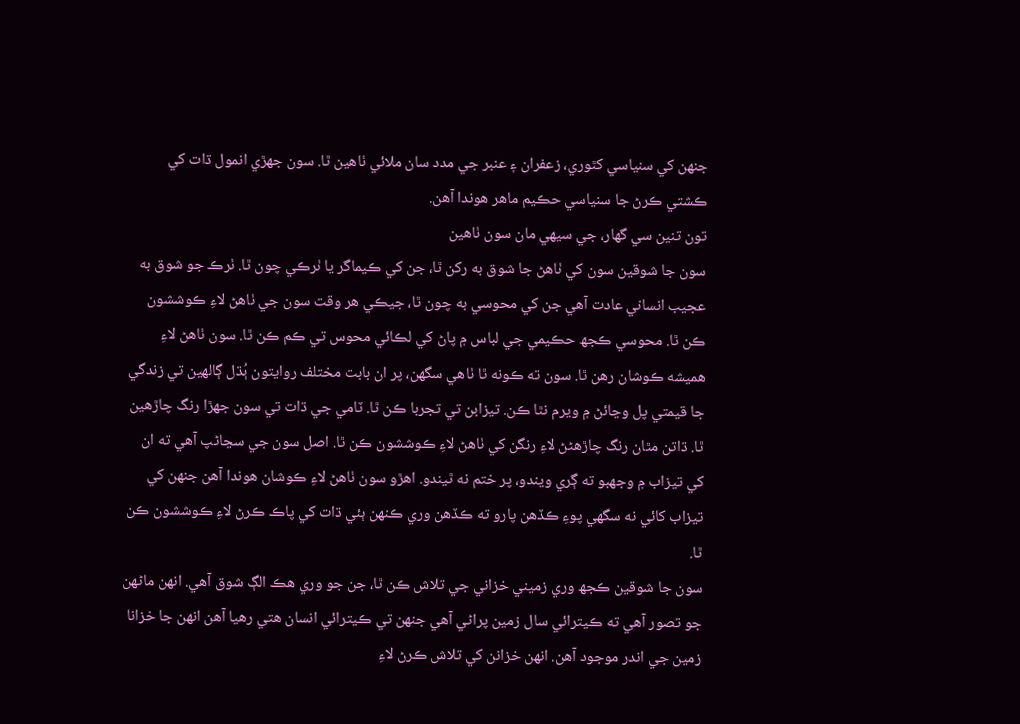جنھن کي سنياسي کٿوري، زعفران ۽ عنبر جي مدد سان ملائي ٺاھين ٿا. سون جھڙي انمول ڌات کي ڪشتي ڪرڻ جا سنياسي حڪيم ماھر ھوندا آھن.
تون تنين سي گھار، جي سيھي مان سون ٺاھين
سون جا شوقين سون کي ٺاھڻ جا شوق به رکن ٿا، جن کي ڪيماگر يا ٺرڪي چون ٿا. ٺرڪ جو شوق به عجيب انساني عادت آھي جن کي محوسي به چون ٿا، جيڪي ھر وقت سون جي ٺاھڻ لاءِ ڪوششون ڪن ٿا. محوسي ڪجھ حڪيمي جي لباس ۾ پاڻ کي لڪائي محوس تي ڪم ڪن ٿا. سون ٺاھڻ لاءِ ھميشه ڪوشان رھن ٿا. سون ته ڪونه ٿا ٺاھي سگھن، پر ان بابت مختلف روايتون ٻُڌل ڳالھين تي زندگي جا قيمتي پل وڃائڻ ۾ ويرم نٿا ڪن. تيزابن تي تجربا ڪن ٿا. ٽامي جي ڌات تي سون جھڙا رنگ چاڙھين ٿا. ڌاتن مٿان رنگ چاڙھڻڻ لاءِ رنگن کي ٺاھڻ لاءِ ڪوششون ڪن ٿا. اصل سون جي سڃاڻپ آھي ته ان کي تيزاب ۾ وجھبو ته ڳري ويندو، پر ختم نه ٿيندو. اھڙو سون ٺاھڻ لاءِ ڪوشان ھوندا آھن جنھن کي تيزاب کائي نه سگھي پوءِ ڪڏھن پارو ته ڪڏھن وري ڪنھن ٻئي ڌات کي پاڪ ڪرڻ لاءِ ڪوششون ڪن ٿا.
سون جا شوقين ڪجھ وري زميني خزاني جي تلاش ڪن ٿا، جن جو وري ھڪ الڳ شوق آھي. انھن ماڻھن جو تصور آھي ته ڪيترائي سال زمين پراڻي آھي جنھن تي ڪيترائي انسان ھتي رھيا آھن انھن جا خزانا زمين جي اندر موجود آھن. انھن خزانن کي تلاش ڪرڻ لاءِ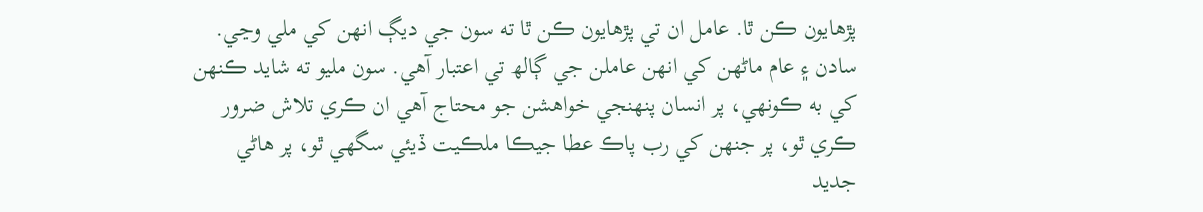پڙھايون ڪن ٿا. عامل ان تي پڙھايون ڪن ٿا ته سون جي ديڳ انھن کي ملي وڃي. سادن ۽ عام ماڻھن کي انھن عاملن جي ڳالھ تي اعتبار آھي. سون مليو ته شايد ڪنھن کي به ڪونھي، پر انسان پنھنجي خواھشن جو محتاج آھي ان ڪري تلاش ضرور ڪري ٿو، پر جنھن کي رب پاڪ عطا جيڪا ملڪيت ڏيئي سگھي ٿو، پر ھاڻي جديد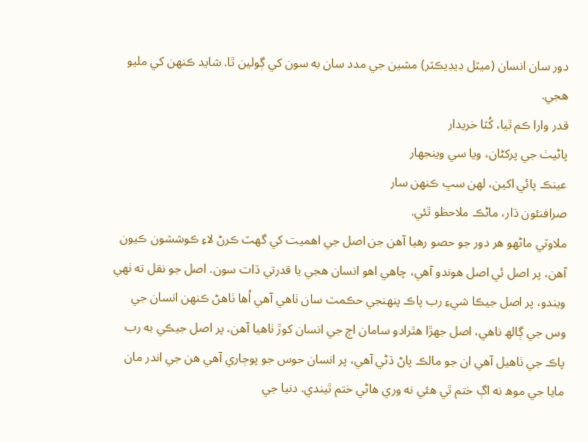دور سان انسان (ميٽل ڊيڊيڪٽر) مشين جي مدد سان به سون کي ڳولين ٿا. شايد ڪنھن کي مليو ھجي.
قدر وارا ڪم ٿيا، کُٽا خريدار
پاڻيٺ جي پرکڻان، ويا سي وينجھار
عينڪ پائي اکين، لھن سڀ ڪنھن سار
صرافنئون ڌار، ماڻڪ ملاحظو ٿئي.
ملاوٽي ماڻھو ھر دور جو حصو رھيا آھن جن اصل جي اھميت کي گھٽ ڪرڻ لاءِ ڪوششون ڪيون آھن، پر اصل ئي اصل ھوندو آھي، چاھي اھو انسان ھجي يا قدرتي ڌات سون. اصل جو نقل ته ٺھي ويندو، پر اصل جيڪا شيءِ رب پاڪ پنھنجي حڪمت سان ٺاھي آھي اُھا ٺاھڻ ڪنھن انسان جي وس جي ڳالھ ناھي، اصل جھڙا ھٿرادو سامان اڄ جي انسان کوڙ ٺاھيا آھن، پر اصل جيڪي به رب پاڪ جي ٺاھيل آھي ان جو مالڪ پاڻ ڌڻي آھي، پر انسان حوس جو پوڄاري آھي ھن جي اندر مان مايا جي موھ نه اڳ ختم ٿي ھئي نه وري ھاڻي ختم ٿيندي. دنيا جي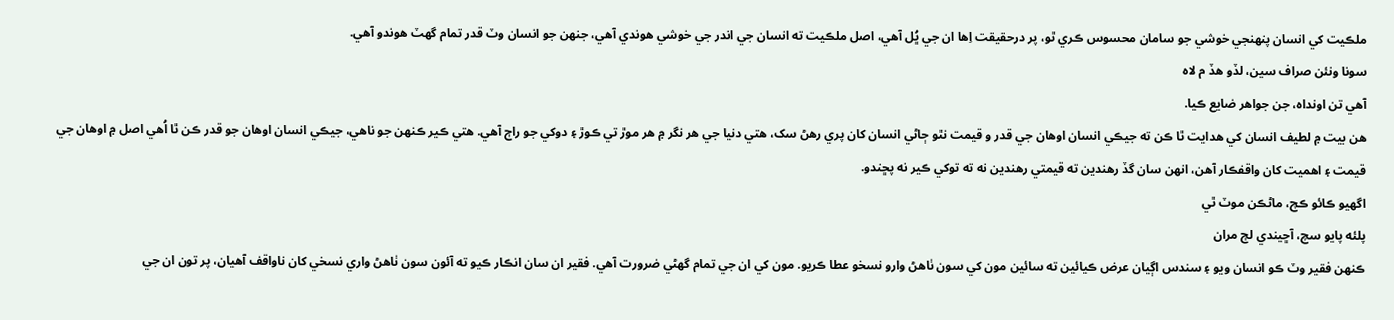ملڪيت کي انسان پنھنجي خوشي جو سامان محسوس ڪري ٿو، پر درحقيقت اِھا ان جي ڀُل آھي، اصل ملڪيت ته انسان جي اندر جي خوشي ھوندي آھي، جنھن جو انسان وٽ قدر تمام گھٽ ھوندو آھي.
سونا ونئن صراف سين، لڏو ھڏ م لاہ
آھي تن اونداہ، جن جواھر ضايع ڪيا.
ھن بيت ۾ لطيف انسان کي ھدايت ٿا ڪن ته جيڪي انسان اوھان جي قدر و قيمت نٿو ڄاڻي انسان کان پري رھڻ سک، ھتي دنيا جي ھر نگر ۾ ھر موڙ تي ڪوڙ ۽ دوکي جو راڄ آھي. ھتي ڪير ڪنھن جو ناھي، جيڪي انسان اوھان جو قدر ڪن ٿا اُھي اصل ۾ اوھان جي قيمت ۽ اھميت کان واقفڪار آھن، انھن سان گڏ رھندين ته قيمتي رھندين نه ته توکي ڪير نه پڇندو.
اگھيو ڪائو ڪچ، ماڻڪن موٽ ٿي
پلئه پايو سچ، آڇيندي لڄ مران
ڪنھن فقير وٽ ڪو انسان ويو ۽ سندس اڳيان عرض ڪيائين ته سائين مون کي سون ٺاھڻ وارو نسخو عطا ڪريو. مون کي ان جي تمام گھڻي ضرورت آھي. فقير ان سان انڪار ڪيو ته آئون سون ٺاھڻ واري نسخي کان ناواقف آھيان، پر تون ان جي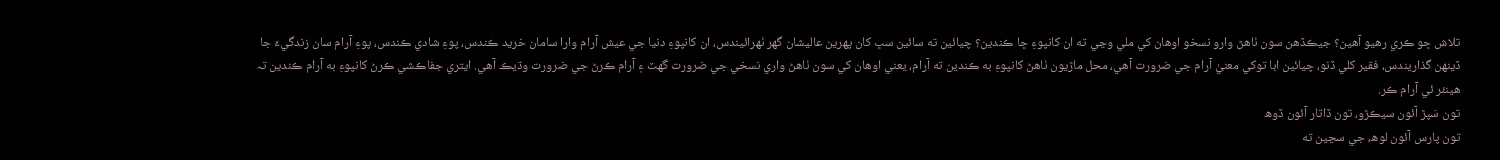تلاش ڇو ڪري رھيو آھين؟ جيڪڏھن سون ٺاھڻ وارو نسخو اوھان کي ملي وڃي ته ان کانپوءِ ڇا ڪندين؟ چيائين ته سائين سڀ کان پھرين عاليشان گھر ٺھرائيندس، ان کانپوءِ دنيا جي عيش آرام وارا سامان خريد ڪندس، پوءِ شادي ڪندس، پوءِ آرام سان زندگيءَ جا ڏينھن گذاريندس، فقير کلي ڏنو، چيائين ابا توکي معنيٰ آرام جي ضرورت آھي، محل ماڙيون ٺاھڻ کانپوءِ به ڪندين ته آرام، يعني اوھان کي سون ٺاھڻ واري نسخي جي ضرورت گھٽ ۽ آرام ڪرڻ جي ضرورت وڌيڪ آھي. ايتري جفاڪشي ڪرڻ کانپوءِ به آرام ڪندين تہ ھينئر ئي آرام ڪر.
تون سَپڙ آئون سيڪڙو، تون ڏاتار آئون ڏوھ
تون پارس آئون لوھ، جي سڃين ته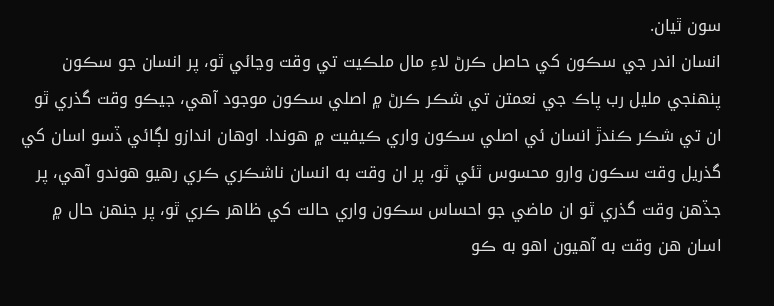سون ٿيان.
انسان اندر جي سڪون کي حاصل ڪرڻ لاءِ مال ملڪيت تي وقت وڃائي ٿو، پر انسان جو سڪون پنھنجي مليل رب پاڪ جي نعمتن تي شڪر ڪرڻ ۾ اصلي سڪون موجود آھي، جيڪو وقت گذري ٿو ان تي شڪر ڪندڙ انسان ئي اصلي سڪون واري ڪيفيت ۾ ھوندا. اوھان اندازو لڳائي ڏسو اسان کي گذريل وقت سڪون وارو محسوس ٿئي ٿو، پر ان وقت به انسان ناشڪري ڪري رھيو ھوندو آھي، پر جڏھن وقت گذري ٿو ان ماضي جو احساس سڪون واري حالت کي ظاھر ڪري ٿو، پر جنھن حال ۾ اسان ھن وقت به آھيون اھو به ڪو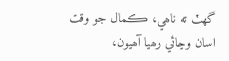گھٽ ته ناھي، ڪمال جو وقت اسان وڃائي رھيا آھيون،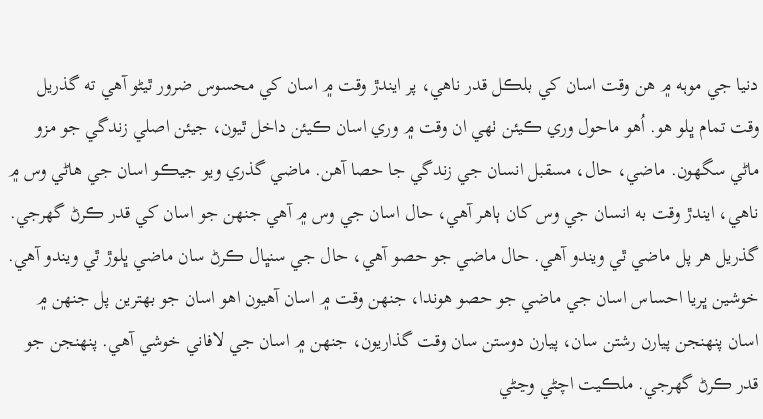دنيا جي موہه ۾ ھن وقت اسان کي بلڪل قدر ناھي، پر ايندڙ وقت ۾ اسان کي محسوس ضرور ٿيڻو آھي ته گذريل وقت تمام ڀلو ھو. اُھو ماحول وري ڪيئن ٺھي ان وقت ۾ وري اسان ڪيئن داخل ٿيون، جيئن اصلي زندگي جو مزو ماڻي سگھون. ماضي، حال، مسقبل انسان جي زندگي جا حصا آھن. ماضي گذري ويو جيڪو اسان جي ھاڻي وس ۾ ناھي، ايندڙ وقت به انسان جي وس کان ٻاھر آھي، حال اسان جي وس ۾ آھي جنھن جو اسان کي قدر ڪرڻ گھرجي. گذريل ھر پل ماضي ٿي ويندو آھي. حال ماضي جو حصو آھي، حال جي سنڀال ڪرڻ سان ماضي ڀلوڙ ٿي ويندو آھي. خوشين ڀريا احساس اسان جي ماضي جو حصو ھوندا، جنھن وقت ۾ اسان آھيون اھو اسان جو بھترين پل جنھن ۾ اسان پنھنجن پيارن رشتن سان، پيارن دوستن سان وقت گذاريون، جنھن ۾ اسان جي لافاني خوشي آھي. پنھنجن جو قدر ڪرڻ گھرجي. ملڪيت اچڻي وڃڻي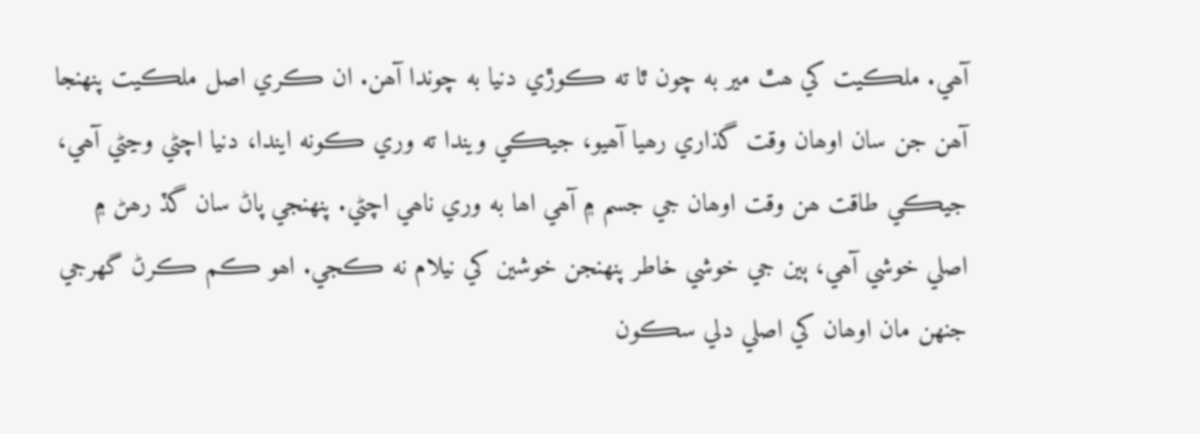آھي. ملڪيت کي ھٿ مير به چون ٿا ته ڪوڙي دنيا به چوندا آھن. ان ڪري اصل ملڪيت پنھنجا آھن جن سان اوھان وقت گذاري رھيا آھيو، جيڪي ويندا ته وري ڪونه ايندا، دنيا اچڻي وڃڻي آھي، جيڪي طاقت ھن وقت اوھان جي جسم ۾ آھي اھا به وري ناھي اچڻي. پنھنجي پاڻ سان گڏ رھڻ ۾ اصلي خوشي آھي، ٻين جي خوشي خاطر پنھنجن خوشين کي نيلام نه ڪجي. اھو ڪم ڪرڻ گھرجي جنھن مان اوھان کي اصلي دلي سڪون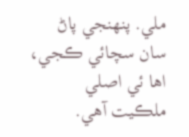ملي. پنھنجي پاڻ سان سچائي ڪجي، اھا ئي اصلي ملڪيت آھي.